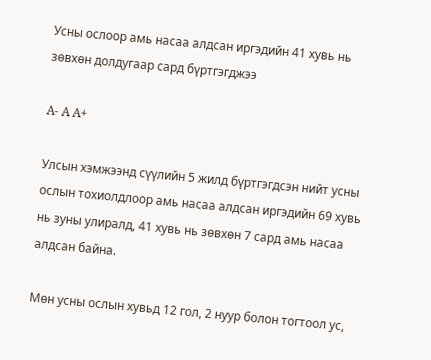Усны ослоор амь насаа алдсан иргэдийн 41 хувь нь зөвхөн долдугаар сард бүртгэгджээ

A- A A+

Улсын хэмжээнд сүүлийн 5 жилд бүртгэгдсэн нийт усны ослын тохиолдлоор амь насаа алдсан иргэдийн 69 хувь нь зуны улиралд, 41 хувь нь зөвхөн 7 сард амь насаа алдсан байна.

Мөн усны ослын хувьд 12 гол, 2 нуур болон тогтоол ус,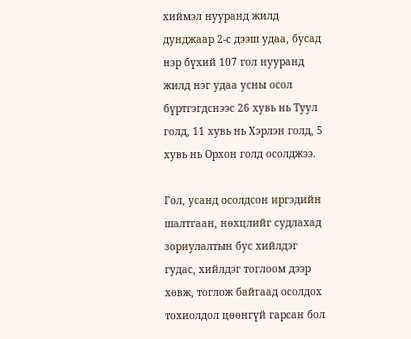хиймэл нууранд жилд дунджаар 2-с дээш удаа, бусад нэр бүхий 107 гол нууранд жилд нэг удаа усны осол бүртгэгдснээс 26 хувь нь Туул голд, 11 хувь нь Хэрлэн голд, 5 хувь нь Орхон голд осолджээ.

Гол, усанд осолдсон иргэдийн шалтгаан, нөхцлийг судлахад зориулалтын бус хийлдэг гудас, хийлдэг тоглоом дээр хөвж, тоглож байгаад осолдох тохиолдол цөөнгүй гарсан бол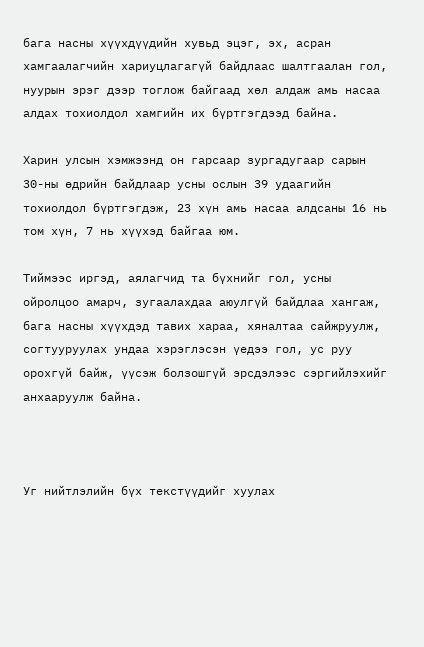бага насны хүүхдүүдийн хувьд эцэг, эх, асран хамгаалагчийн хариуцлагагүй байдлаас шалтгаалан гол, нуурын эрэг дээр тоглож байгаад хөл алдаж амь насаа алдах тохиолдол хамгийн их бүртгэгдээд байна.

Харин улсын хэмжээнд он гарсаар зургадугаар сарын 30-ны өдрийн байдлаар усны ослын 39 удаагийн тохиолдол бүртгэгдэж, 23 хүн амь насаа алдсаны 16 нь том хүн, 7 нь хүүхэд байгаа юм.

Тиймээс иргэд, аялагчид та бүхнийг гол, усны ойролцоо амарч, зугаалахдаа аюулгүй байдлаа хангаж, бага насны хүүхдэд тавих хараа, хяналтаа сайжруулж, согтууруулах ундаа хэрэглэсэн үедээ гол, ус руу орохгүй байж, үүсэж болзошгүй эрсдэлээс сэргийлэхийг анхааруулж байна.



Уг нийтлэлийн бүх текстүүдийг хуулах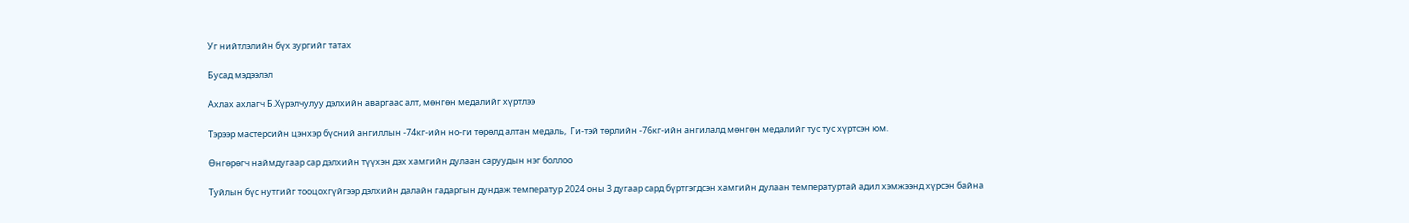Уг нийтлэлийн бүх зургийг татах

Бусад мэдээлэл

Ахлах ахлагч Б.Хүрэлчулуу дэлхийн аваргаас алт, мөнгөн медалийг хүртлээ

Тэрээр мастерсийн цэнхэр бүсний ангиллын -74кг-ийн но-ги төрөлд алтан медаль,  Ги-тэй төрлийн -76кг-ийн ангилалд мөнгөн медалийг тус тус хүртсэн юм.

Өнгөрөгч наймдугаар сар дэлхийн түүхэн дэх хамгийн дулаан саруудын нэг боллоо

Туйлын бүс нутгийг тооцохгүйгээр дэлхийн далайн гадаргын дундаж температур 2024 оны 3 дугаар сард бүртгэгдсэн хамгийн дулаан температуртай адил хэмжээнд хүрсэн байна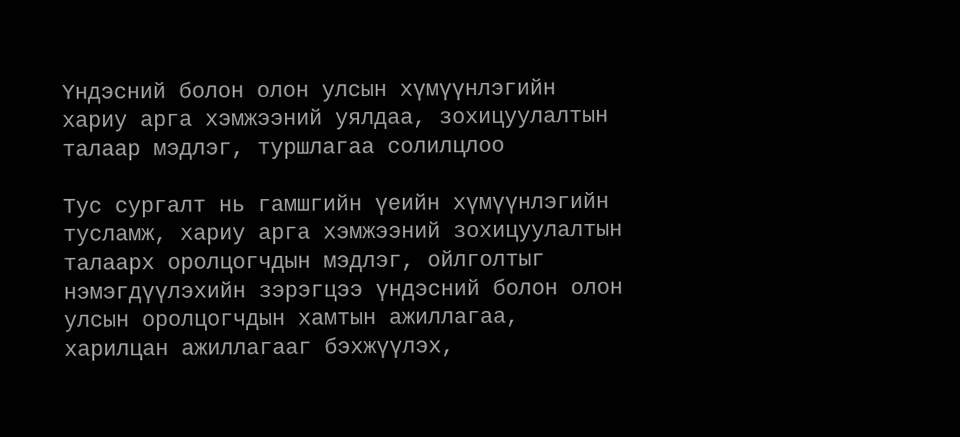Үндэсний болон олон улсын хүмүүнлэгийн хариу арга хэмжээний уялдаа, зохицуулалтын талаар мэдлэг, туршлагаа солилцлоо

Тус сургалт нь гамшгийн үеийн хүмүүнлэгийн тусламж, хариу арга хэмжээний зохицуулалтын талаарх оролцогчдын мэдлэг, ойлголтыг нэмэгдүүлэхийн зэрэгцээ үндэсний болон олон улсын оролцогчдын хамтын ажиллагаа, харилцан ажиллагааг бэхжүүлэх,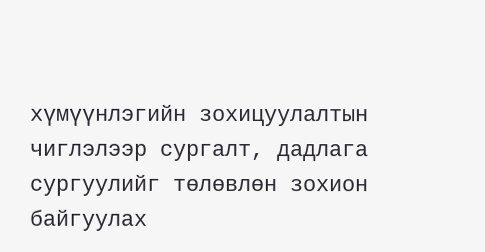хүмүүнлэгийн зохицуулалтын чиглэлээр сургалт, дадлага сургуулийг төлөвлөн зохион байгуулах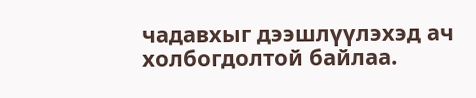чадавхыг дээшлүүлэхэд ач холбогдолтой байлаа.